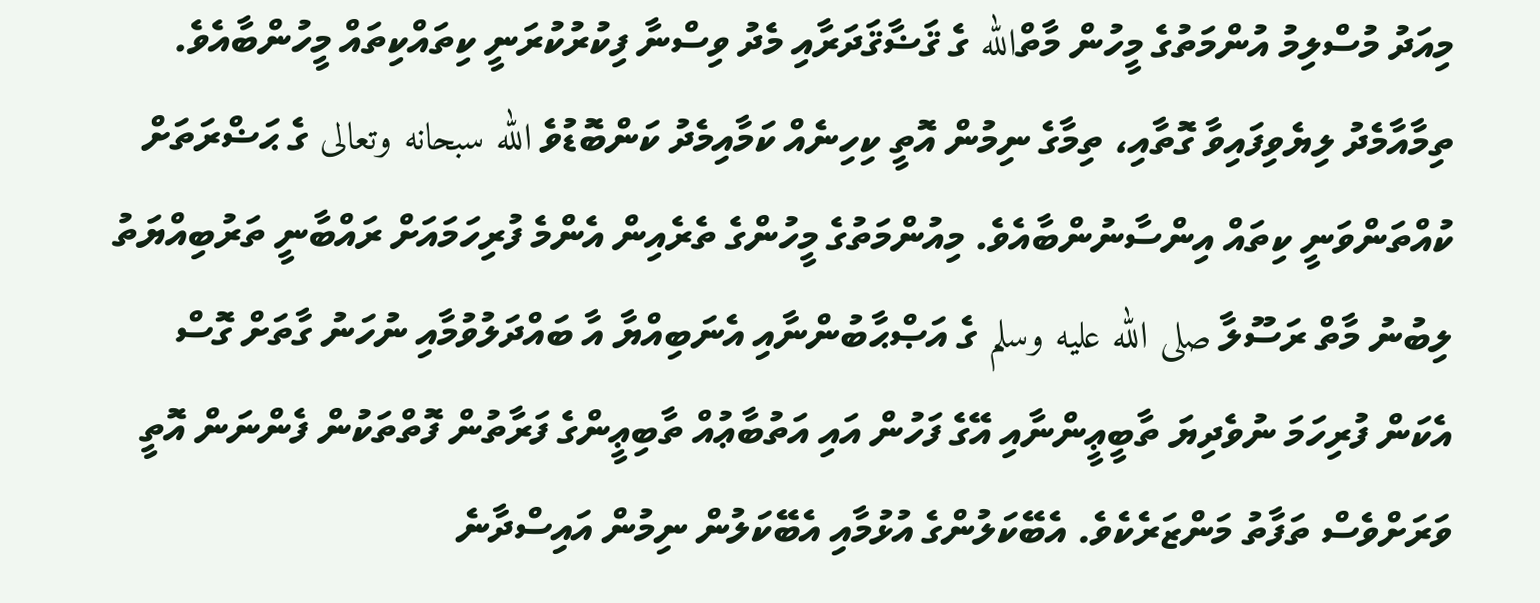މިއަދު މުސްލިމު އުންމަތުގެ މީހުން މާތްالله ގެ ޤަޟާޤަދަރާއި މެދު ވިސްނާ ފިކުރުކުރަނީ ކިތައްކިތައް މީހުންބާއެވެ. ތިމާއާމެދު ލިޔެވިފައިވާ ގޮތާއި، ތިމާގެ ނިމުން އޮތީ ކިހިނެއް ކަމާއިމެދު ކަންބޮޑުވެ الله سبحانه وتعالى ގެ ޙަޟްރަތަށް ކުއްތަންވަނީ ކިތައް އިންސާނުންބާއެވެ. މިއުންމަތުގެ މީހުންގެ ތެރެއިން އެންމެ ފުރިހަމައަށް ރައްބާނީ ތަރުބިއްޔަތު ލިބުނު މާތް ރަސޫލާ صلى الله عليه وسلم ގެ އަޞްޙާބުންނާއި އެނަބިއްޔާ އާ ބައްދަލުވުމާއި ނުހަނު ގާތަށް ގޮސް އެކަން ފުރިހަމަ ނުވެދިޔަ ތާބީޢީންނާއި އޭގެ ފަހުން އައި އަތުބާޢުއް ތާބިޢީންގެ ފަރާތުން ފޮތްތަކުން ފެންނަން އޮތީ ވަރަށްވެސް ތަފާތު މަންޒަރެކެވެ. އެބޭކަލުންގެ އުޅުމާއި އެބޭކަލުން ނިމުން އައިސްދާނެ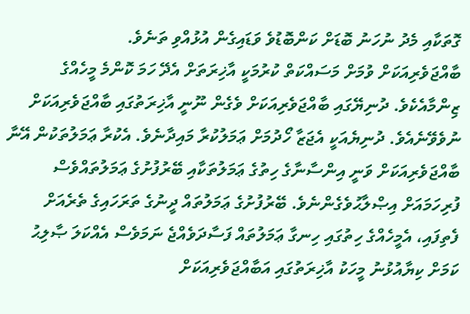ގޮތަކާއި މެދު ނުހަނު ބޮޑަށް ކަންބޮޑުވެ ވަޑައިގެން އުޅުއްވި ތަނެވެ.
ބާއްޖަވެރިއަކަށް ވުމަށް މަސައްކަތް ކުރުމަކީ އާޚިރަތަށް އެދޭ ހަމަ ކޮންމެ މީހެއްގެ ޒިންމާއެކެވެ. ދުނިޔޭގައި ބާއްޖަވެރިއަކަށް ވެގެން ނޫނީ އާޚިރަތުގައި ބާއްޖަވެރިއަކަށް ނުވެވޭނެއެވެ. ދުނިޔެއަކީ އެޖަޒާ ހޯދުމަށް ޢަމަލުކުރާ މައިދާނެވެ. އެކުރާ ޢަމަލުތަކުން އޭނާ ބާއްޖަވެރިއަކަށް ވަނީ އިންސާނާގެ ހިތުގެ ޢަމަލުތަކާއި ބޭރުފުށުގެ ޢަމަލުތައްވެސް ފުރިހަމައަށް އިޞްލާޙުވެގެންނެވެ. ބޭރުފުށުގެ ޢަމަލުތައް ދީނުގެ ތަރަހައިގެ ތެރެއަށް ފެތިފައި، އެމީހެއްގެ ހިތުގައި ހިނގާ ޢަމަލުތައް ފަސާދަވެއްޖެ ނަމަވެސް އެއްކަލަ ޞާލިޙު ކަމަށް ކިޔާއުޅުނު މީހަކު އާޚިރަތުގައި އަބާއްޖަވެރިއަކަށް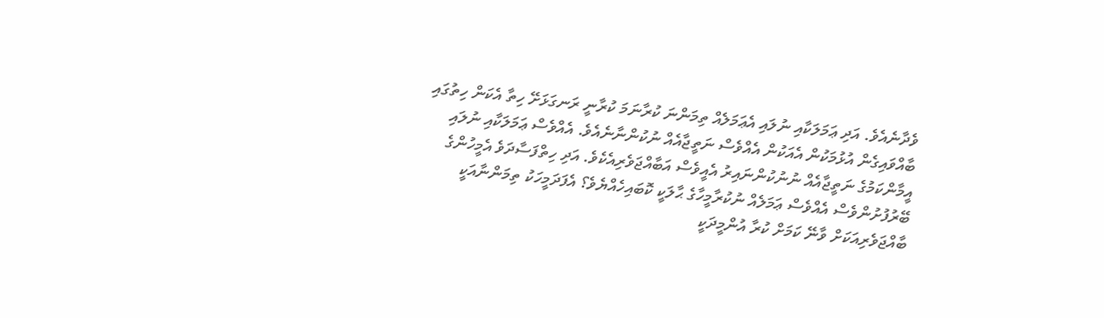ވެދާނެއެވެ. އަދި ޢަމަލަކާއި ނުލައި އެޢަމަލެއް ތިމަންނަ ކުރާނަމަ ކުރާނީ ރަނގަޅަށޭ ހިތާ އެކަން ހިތުގައި ބާއްވައިގެން އުޅުމަކުން އެއަކުން އެއްވެސް ނަތީޖާއެއް ނުކުންނާނެއެވެ. އެއްވެސް ޢަމަލަކާއި ނުލައި އީމާންކަމުގެ ނަތީޖާއެއް ނުނުކުންނައިރު އެއީވެސް އަބާއްޖަވެރިއެކެވެ. އަދި ހިތްފަސާދަވެ އެމީހުންގެ ބޭރުފުށުންވެސް އެއްވެސް ޢަމަލެއް ނުކުރާމީހާގެ ޙާލަކީ ކޮބައިހެއްޔެވެ؟ އެފަދަމީހަކު ތިމަންނާއަކީ ބާއްޖަވެރިއަކަށް ވާނޭ ކަމަށް ކުރާ އުންމީދަކީ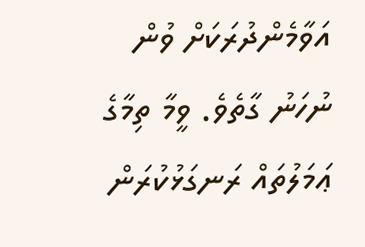އަވާމެންދުރަކަށް ވުން ނުހަނު ގާތެވެ. ވީމާ ތިމާގެ ޢަމަލުތައް ރަނގަޅުކުރަން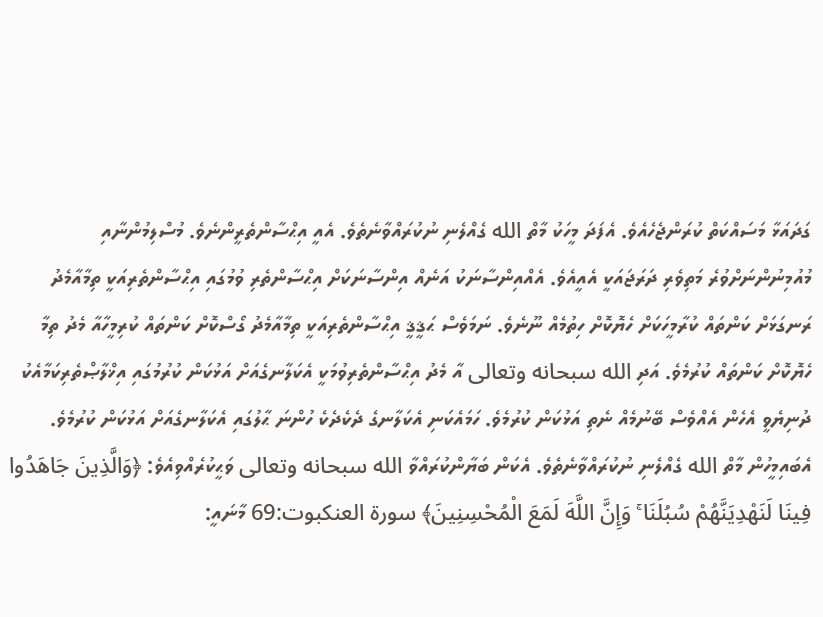ގަދައަޅާ މަސައްކަތް ކުރަންޖެހެއެވެ. އެފަދަ މީހަކު މާތް الله ގެއްލެނި ނުކުރައްވާނެތެވެ. އެއީ އިޙްސާންތެރީންނެވެ. މުސްލިމުންނާއި މުއުމިނުންނަށްވުރެ މަތިވެރި ދަރަޖައަކީ އެއީއެވެ. އެއްއިންސާނަކު އަނެއް އިންސާނަކަށް އިޙްސާންތެރި ވުމުގައި އިޙްސާންތެރިއަކީ ތިމާއާމެދު ރަނގަޅަށް ކަންތައް ކުރާމީހަކަށް ހެޔޮކޮށް ހިތުމެއް ނޫނެވެ. ނަމަވެސް ޙަޤީޤީ އިޙްސާންތެރިއަކީ ތިމާއާމެދު ގޯސްކޮށް ކަންތައް ކުރިމީހާއާ މެދު ތިމާ ހެޔޮކޮށް ކަންތައް ކުރުމެވެ. އަދި الله سبحانه وتعالى އާ މެދު އިޙްސާންތެރިވުމަކީ އެކަލާނގެއަށް އަޅުކަން ކުރުމުގައި އިޚްލާޞްތެރިކަމާއެކު ދުނިޔެވީ އެހެން އެއްވެސް ބޭނުމެއް ނެތި އަޅުކަން ކުރުމެވެ. ހަމައެކަނި އެކަލާނގެ ދެކެދެކެ ހުންނަ ޙާލުގައި އެކަލާނގެއަށް އަޅުކަން ކުރުމެވެ. އެބައިމީހުން މާތް الله ގެއްލެނި ނުކުރައްވާނެތެވެ. އެކަން ބަޔާންކުރައްވާ الله سبحانه وتعالى ވަޙީކުރެއްވިއެވެ: ﴿وَالَّذِينَ جَاهَدُوا فِينَا لَنَهْدِيَنَّهُمْ سُبُلَنَا ۚ وَإِنَّ اللَّهَ لَمَعَ الْمُحْسِنِينَ﴾ سورة العنكبوت:69 މާނައީ: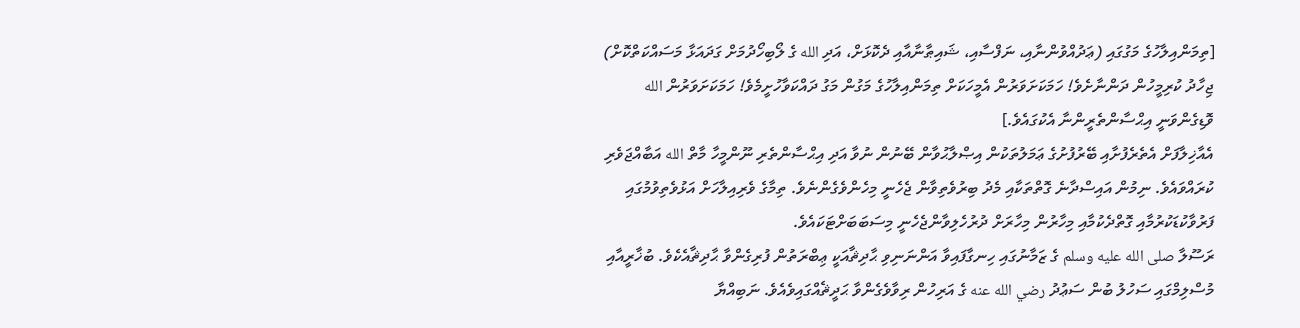[ތިމަންއިލާހުގެ މަގުގައި (ޢަދުއްވުންނާއި، ނަފްސާއި، ޝައިޠާނާއާއި ދެކޮޅަށް، އަދި الله ގެ ލޯބިހޯދުމަށް ގަދައަޅާ މަސައްކަތްކޮށް) ޖިހާދު ކުރިމީހުން ދަންނާށެވެ! ހަމަކަށަވަރުން އެމީހަކަށް ތިމަންއިލާހުގެ މަގުން މަގު ދައްކަވާހުށީމެވެ! ހަމަކަށަވަރުން الله ވޮޑިގެންވަނީ އިޙްސާންތެރީންނާ އެކުގައެވެ.]
އެއާޚިލާފަށް އެތެރެފުށާއި ބޭރުފުށުގެ ޢަމަލުތަކުން އިޞްލާޙުވާން ބޭނުން ނުވާ އަދި އިޙްސާންތެރި ނޫންމީހާ މާތް الله އަބާއްޖަވެރި ކުރައްވައެވެ. ނިމުން އައިސްދާނެ ގޮތްތަކާއި މެދު ބިރުވެތިވާން ޖެހެނީ މިހެންވެގެންނެވެ. ތިމާގެ ވެރިއިލާހަށް އަޅުވެތިވުމުގައި ފަރުވާކުޑަކުރުމާއި ގޮތްދެކުމާއި މިހާރުން މިހާރަށް ދުރުހެލިވާންޖެހެނީ މިސަބަބަށްޓަކައެވެ.
ރަސޫލާ صلى الله عليه وسلم ގެ ޒަމާނުގައި ހިނގާފައިވާ އަންނަނިވި ޙާދިޘާއަކީ ޢިބްރަތުން ފުރިގެންވާ ޙާދިޘާއެކެވެ. ބުޚާރީއާއި މުސްލިމްގައި ސަހުލު ބުން ސަޢުދު رضي الله عنه ގެ އަރިހުން ރިވާވެގެންވާ ޙަދީޘެއްގައިވެއެވެ. ނަބިއްޔާ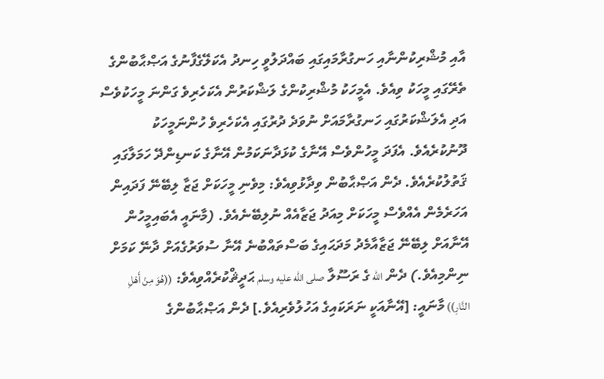އާއި މުޝްރިކުންނާއި ހަނގުރާމައިގައި ބައްދަލުވީ ހިނދު އެކަލޭގެފާނުގެ އަޞްޙާބުންގެ ތެރޭގައި މީހަކު ވިއެވެ. އެމީހަކު މުޝްރިކުންގެ ލަޝްކަރުން އެކަހެރިވެ ގަންނަ މީހަކުވެސް އަދި އެލަޝްކަރުގައި ހަނގުރާމައަށް ނުވަދެ ދުރުގައި އެކަހެރިވެ ހުންނަމީހަކު ދޫނުކުރެއެވެ. އެފަދަ މީހުންވެސް އޭނާގެ ކުޅަދާނަކަމުން އޭނާގެ ކަނޑިންދޭ ހަމަލާގައި ޤަތުލުކުރެއެވެ. ދެން އަޞްޙާބުން ވިދާޅުވިއެވެ: މިވެނި މީހަކަށް ޖަޒާ ލިބޭނޭ ފަދައިން އަހަރެމެން އެއްވެސް މީހަކަށް މިއަދު ޖަޒާއެއް ނުލިބޭނެއެވެ. (މާނައީ އެބައިމީހުން އޭނާއަށް ލިބޭނޭ ޖަޒާއާމެދު މަދަޙައިގެ ބަސްތައްބުނެ އޭނާ ސުވަރުގެއަށް ދާނޭ ކަމަށް ނިންމިއެވެ.) ދެން الله ގެ ރަސޫލާ صلى الله عليه وسلم ޙަދީޘްކުރެއްވިއެވެ: ((هُوَ مِنْ أَهْلِ النَّارِ)) މާނައީ: [އޭނާއަކީ ނަރަކައިގެ އަހުލުވެރިއެވެ.] ދެން އަޞްޙާބުންގެ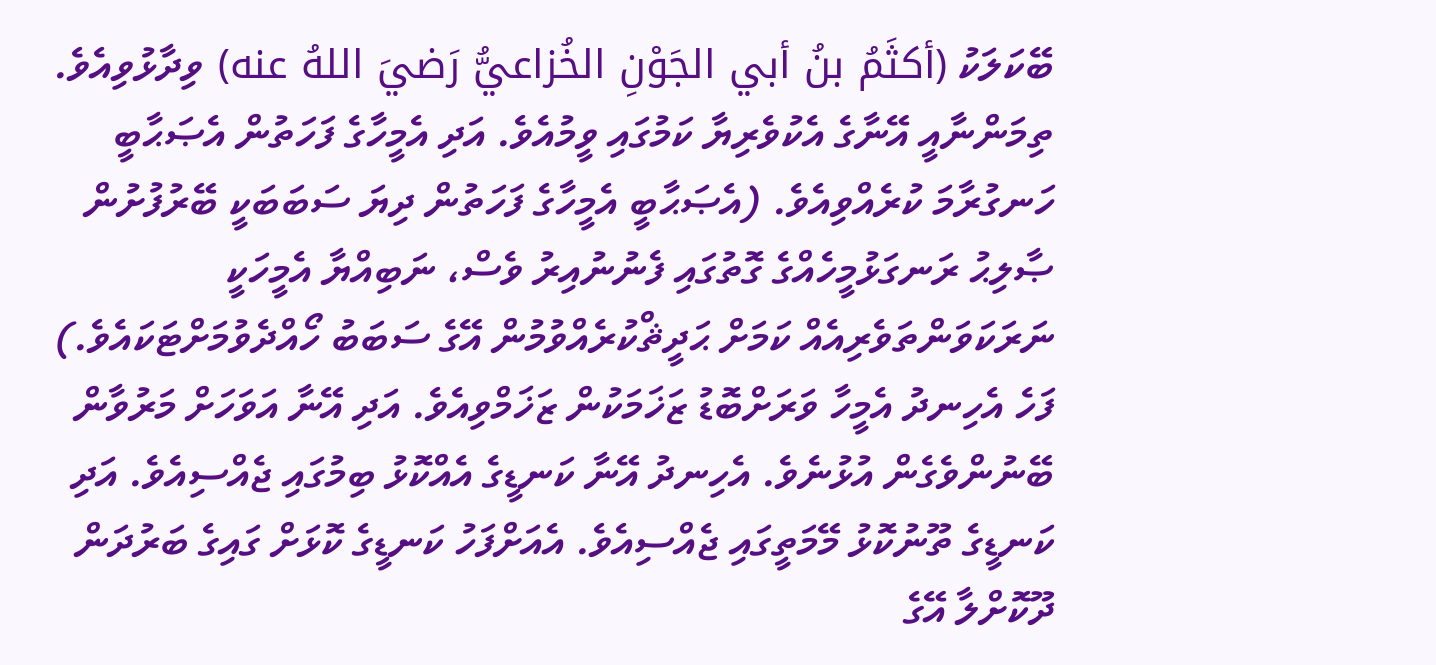ބޭކަލަކު (أكثَمُ بنُ أبي الجَوْنِ الخُزاعيُّ رَضيَ اللهُ عنه) ވިދާޅުވިއެވެ. ތިމަންނާއީ އޭނާގެ އެކުވެރިޔާ ކަމުގައި ވީމުއެވެ. އަދި އެމީހާގެ ފަހަތުން އެޞަޙާބީ ހަނގުރާމަ ކުރެއްވިއެވެ. (އެޞަޙާބީ އެމީހާގެ ފަހަތުން ދިޔަ ސަބަބަކީ ބޭރުފުށުން ޞާލިޙު ރަނގަޅުމީހެއްގެ ގޮތުގައި ފެނުނުއިރު ވެސް، ނަބިއްޔާ އެމީހަކީ ނަރަކަވަންތަވެރިއެއް ކަމަށް ޙަދީޘްކުރެއްވުމުން އޭގެ ސަބަބު ހޯއްދެވުމަށްޓަކައެވެ.) ފަހެ އެހިނދު އެމީހާ ވަރަށްބޮޑު ޒަޚަމަކުން ޒަޚަމްވިއެވެ. އަދި އޭނާ އަވަހަށް މަރުވާން ބޭނުންވެގެން އުޅުނެވެ. އެހިނދު އޭނާ ކަނޑީގެ އެއްކޮޅު ބިމުގައި ޖެއްސިއެވެ. އަދި ކަނޑީގެ ތޫނުކޮޅު މޭމަތީގައި ޖެއްސިއެވެ. އެއަށްފަހު ކަނޑީގެ ކޮޅަށް ގައިގެ ބަރުދަން ދޫކޮށްލާ އޭގެ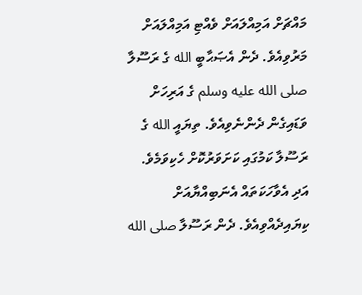މައްޗަށް އަމިއްލައަށް ވެއްޓި އަމިއްލައަށް މަރުވިއެވެ. ދެން އެޞަޙާބީ الله ގެ ރަސޫލާ صلى الله عليه وسلم ގެ އަރިހަށް ވަޑައިގެން ދެންނެވިއެވެ. ތިޔައީ الله ގެ ރަސޫލާ ކަމުގައި ކަށަވަރުކޮށް ހެކިވަމެވެ. އަދި އެވާހަކަތައް އެނަބިއްޔާއަށް ކިޔައިދެއްވިއެވެ. ދެން ރަސޫލާ صلى الله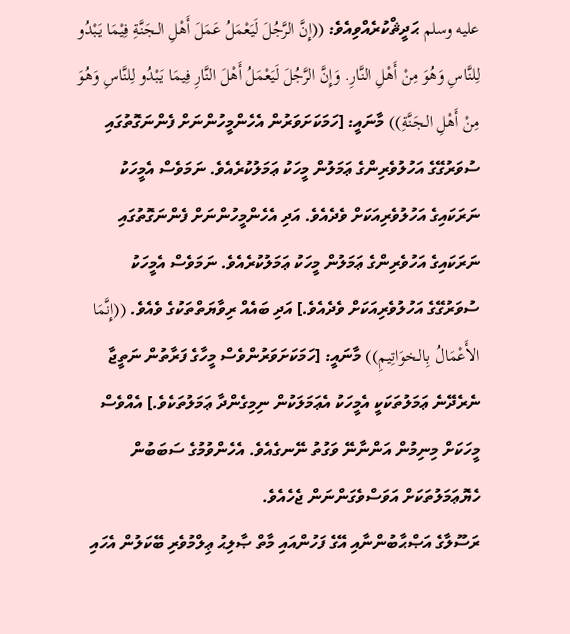عليه وسلم ޙަދީޘްކުރެއްވިއެވެ: ((إِنَّ الرَّجُلَ لَيَعْمَلُ عَمَلَ أَهْلِ الـجَنَّةِ فِيْمَا يَبْدُو لِلنَّاسِ وَهُوَ مِنْ أَهْلِ النَّارِ. وَإِنَّ الرَّجُلَ لَيَعْمَلُ أَهْلَ النَّارِ فِيمَا يَبْدُو لِلنَّاسِ وَهُوَ مِنْ أَهْلِ الـجَنَّةِ)) މާނައީ: [ހަމަކަށަވަރުން އެހެންމީހުންނަށް ފެންނަގޮތުގައި ސުވަރުގޭގެ އަހުލުވެރިންގެ ޢަމަލުން މީހަކު ޢަމަލުކުރެއެވެ. ނަމަވެސް އެމީހަކު ނަރަކައިގެ އަހުލުވެރިއަކަށް ވެދެއެވެ. އަދި އެހެންމީހުންނަށް ފެންނަގޮތުގައި ނަރަކައިގެ އަހުވެރިންގެ ޢަމަލުން މީހަކު ޢަމަލުކުރެއެވެ. ނަމަވެސް އެމީހަކު ސުވަރުގޭގެ އަހުލުވެރިއަކަށް ވެދެއެވެ.] އަދި ބައެއް ރިވާޔަތްތަކުގެ ވެއެވެ. ((إِنَّمَا الأَعْمَالُ بِالـخوَاتِيمِ)) މާނައީ: [ހަމަކަށަވަރުންވެސް މީހާގެ ފަރާތުން ނަތީޖާ ނެރެދޭނެ ޢަމަލުތަކަކީ އެމީހަކު އެޢަމަލަކުން ނިމިގެންދާ ޢަމަލުތަކެވެ.] އެއްވެސް މީހަކަށް މިނިމުން އަންނާނޭ ވަގުތު ނޭނގެއެވެ. އެހެންވުމުގެ ސަބަބުން ހެޔޮޢަމަލުތަކަށް އަވަސްވެގަންނަން ޖެހެއެވެ.
ރަސޫލާގެ އަޞްޙާބުންނާއި އޭގެ ފަހުންއައި މާތް ޞާލިޙު ޢިލްމުވެރި ބޭކަލުން އެހައި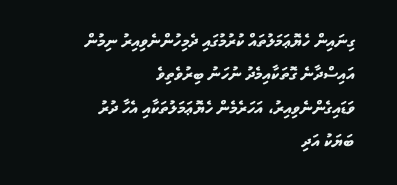ގިނައިން ހެޔޮޢަމަލުތައް ކުރުމުގައި ދެމިހުންނެވިއިރު ނިމުން އައިސްދާނެ ގޮތަކާއިމެދު ނުހަނު ބިރުވެތިވެ ވަޑައިގެންނެވިއިރު، އަހަރެމެން ހެޔޮޢަމަލުތަކާއި އެހާ ދުރު ބަޔަކު އަދި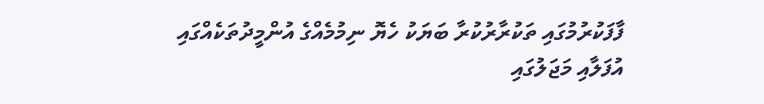ފާފަކުރުމުގައި ތަކުރާރުކުރާ ބަޔަކު ހެޔޮ ނިމުމެއްގެ އުންމީދުތަކެއްގައި އުފަލާއި މަޖަލުގައި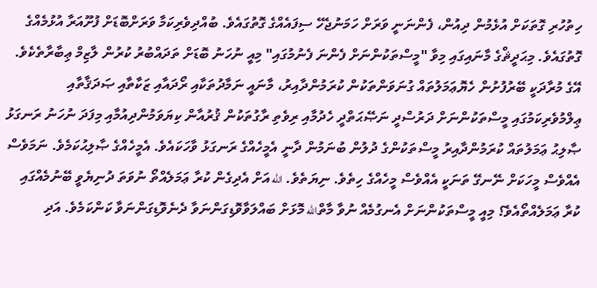ހިތުހުރި ގޮތަކަށް އުޅެމުން ދިއުން، ފެންނަނީ ވަރަށް ހަމަނުޖެހޭ ސިފައެއްގެ ގޮތުގައެވެ. ބުއްދިވެރިކަމާ ވަރަށްބޮޑަށް ފުށޫއަރާ އުޅުމެއްގެ ގޮތުގައެވެ. މިޙަދީޘްގެ މާނައިގައި މިވާ "މީސްތަކުންނަށް ފެންނަ ފެނުމުގައި" މިއީ ނުހަނު ބޮޑަށް ތަދައްބުރު ކުރުން ލާޒިމް ޢިބާރާތެކެވެ. އޭގެ މުރާދަކީ ބޭރުފުށުން ހެޔޮޢަމަލުތައް ގުނަވަންތަކުން ކުރަމުންދާއިރު، މާނައީ ނަމާދުތަކާއި ރޯދައާއި ޒަކާތާއި ޞަދަޤާތާއި ޢިލްމުވެރިކަމުގައި މީސްތަކުންނަށް ދަރުސްދީ ނަޞޭޙަތްދީ ހެދުމާއި ރިވެތި ރާގުތަކުން ޤުރުއާން ކިޔަވަމުންދިއުމާއި މިފަދަ ނުހަނު ރަނގަޅު ޞާލިޙު ޢަމަލުތައް ކުރަމުންދާއިރު މީސްތަކުންގެ ދުލުން ބުނަމުން ދާނީ އެމީހެއްގެ ރަނގަޅު ވާހަކައެވެ. އެމީހެއްގެ ޞާލިޙުކަމެވެ. ނަމަވެސް އެއްވެސް މީހަކަށް ނޭނގޭ ތަނަކީ އެއްވެސް މީހެއްގެ ހިތެވެ. ނިޔަތެވެ. الله އަށް އެދިގެން ކުރާ ޢަމަލެއްތޯ ނުވަތަ ދުނިޔެވީ ބޭނުމެއްގައި ކުރާ ޢަމަލެއްތޯއެވެ؟ މިއީ މީސްތަކުންނަށް އެނގުމެއް ނުވާ މާތްالله މޮޅަށް ބައްލަވާވޮޑިގަންނަވާ ދެނެވޮޑިގަންނަވާ ކަންކަމެވެ. އަދި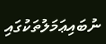ނުބައިޢަމަލުތަކުގައި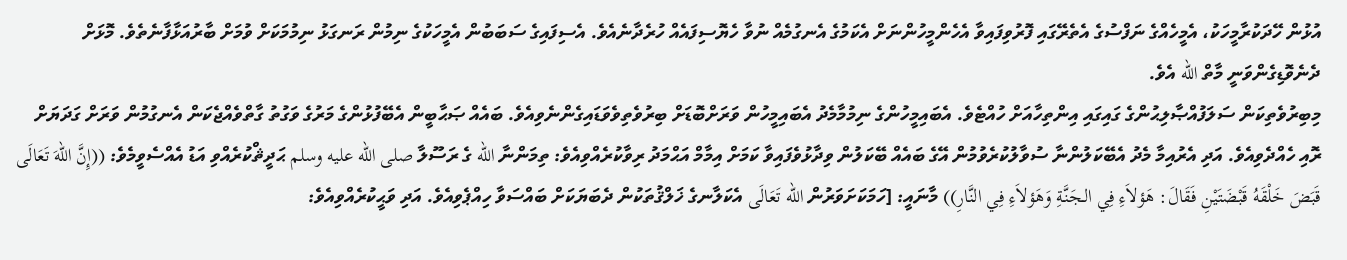އުޅުން ހޭދަކުރާމީހަކު، އެމީހެއްގެ ނަފްސުގެ އެތެރޭގައި ފޮރުވިފައިވާ އެހެންމީހުންނަށް އެކަމުގެ އެނގުމެއް ނުވާ ހެޔޮސިފައެއް ހުރެދާނެއެވެ. އެސިފައިގެ ސަބަބުން އެމީހަކުގެ ނިމުން ރަނގަޅު ނިމުމަކަށް ވުމަށް ބާރުއަޅާފާނެތެވެ. މޮޅަށް ދެނެވޮޑިގެންވަނީ މާތް الله އެވެ.
މިބިރުވެތިކަން ސަލަފުއްޞާލިޙުންގެ ގައިގައި އިންތިހާއަށް ހުއްޓެވެ. އެބައިމީހުންގެ ނިމުމާމެދު އެބައިމީހުން ވަރަށްބޮޑަށް ބިރުވެތިވެވަޑައިގެންނެވިއެވެ. ބައެއް ޞަޙާބީން އެބޭފުޅުންގެ މަރުގެ ވަގުތު ގާތްވެއްޖެކަން އެނގުމުން ވަރަށް ގަދަޔަށް ރޮއި ހެއްދެވިއެވެ. އަދި އެރުއިމާ މެދު އެބޭކަލުންނާ ސުވާލުކުރެވުމުން އޭގެ ބައެއް ބޭކަލުން ވިދާޅުވެފައިވާ ކަމަށް އިމާމް އަޙްމަދު ރިވާކުރެއްވިއެވެ: ތިމަންނާ الله ގެ ރަސޫލާ صلى الله عليه وسلم ޙަދީޘްކުރެއްވި އަޑު އެއްސެވީމެވެ: ((إِنَّ اللهَ تَعَالَى قَبَضَ خَلْقَهُ قَبْضَتَيْنِ فَقَالَ: هَؤلاَءِ فِي الـجَنَّةِ وَهَؤلاَءِ فِي النَّارِ)) މާނައީ: [ހަމަކަށަވަރުން الله تَعَالَى އެކަލާނގެ ޚަލްޤުތަކުން ދެބަޔަކަށް ބައްސަވާ ހިއްޕެވިއެވެ. އަދި ވަޙީކުރެއްވިއެވެ: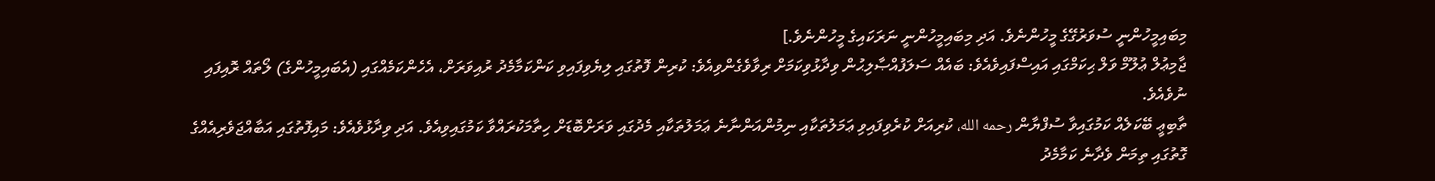މިބައިމީހުންނީ ސުވަރުގޭގެ މީހުންނެވެ. އަދި މިބައިމީހުންނީ ނަރަކައިގެ މީހުންނެވެ.]
ޖާމިޢުލް ޢުލޫމް ވަލް ޙިކަމްގައި އައިސްފައިވެއެވެ: ބައެއް ސަލަފުއްޞާލިޙުން ވިދާޅުވިކަމަށް ރިވާވެގެންވިއެވެ: ކުރިން ފޮތުގައި ލިޔެވިފައިވި ކަންކަމާމެދު ރުއިވަރަށް، އެހެންކަމެއްގައި (އެބައިމީހުންގެ) ލޯތައް ރޮއިފައި ނުވެއެވެ.
ތާބިޢީ ބޭކަލެއް ކަމުގައިވާ ސުފްޔާން رحمه الله، ކުރިއަށް ކުރެވިފައިވި ޢަމަލުތަކާއި ނިމުންއަންނާނެ ޢަމަލުތަކާއި މެދުގައި ވަރަށްބޮޑަށް ހިތާމަކުރައްވާ ކަމުގައިވިއެވެ. އަދި ވިދާޅުވެއެވެ: މައިފޮތުގައި އަބާއްޖަވެރިއެއްގެ ގޮތުގައި ތިމަން ވެދާނެ ކަމާމެދު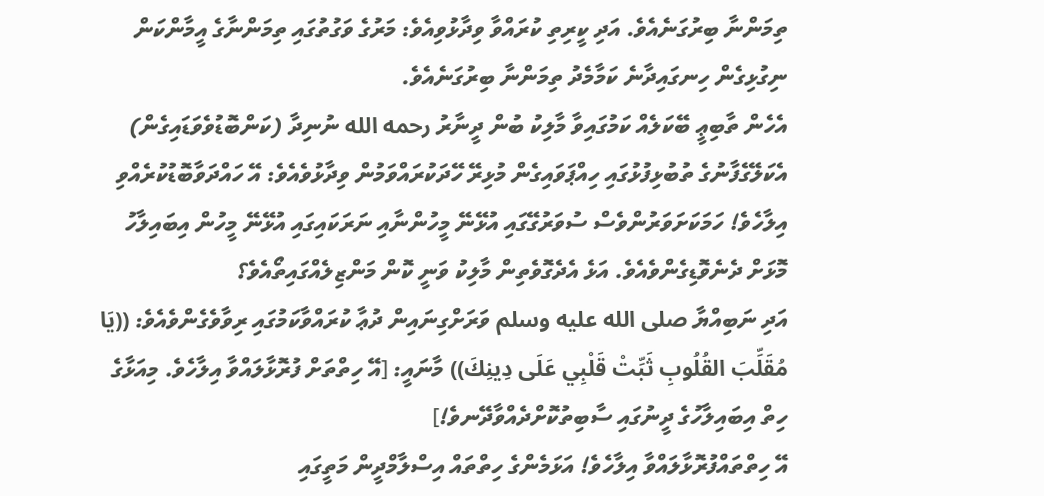ތިމަންނާ ބިރުގަނެއެވެ. އަދި ކީރިތި ކުރައްވާ ވިދާޅުވިއެވެ: މަރުގެ ވަގުތުގައި ތިމަންނާގެ އީމާންކަން ނިގުޅިގެން ހިނގައިދާނެ ކަމާމެދު ތިމަންނާ ބިރުގަނެއެވެ.
އެހެން ތާބިޢީ ބޭކަލެއް ކަމުގައިވާ މާލިކު ބުން ދީނާރު رحمه الله ނުނިދާ (ކަންބޮޑުވެވަޑައިގެން) އެކަލޭގެފާނުގެ ތުބުޅިފުޅުގައި ހިއްޕަވައިގެން މުޅިރޭ ހޭދަކުރައްވަމުން ވިދާޅުވެއެވެ: އޭ ހައްދަވާބޮޑުކުރެއްވި އިލާހެވެ! ހަމަކަށަވަރުންވެސް ސުވަރުގޭގައި އުޅޭނޭ މީހުންނާއި ނަރަކައިގައި އުޅޭނޭ މީހުން އިބައިލާހު މޮޅަށް ދެނެވޮޑިގެންވެއެވެ. އަޅެ އެދެގޮވެތިން މާލިކު ވަނީ ކޮން މަންޒިލެއްގައިތޯއެވެ؟
އަދި ނަބިއްޔާ صلى الله عليه وسلم ވަރަށްގިނައިން ދުޢާ ކުރައްވާކަމުގައި ރިވާވެގެންވެއެވެ: ((يَا مُقَلِّبَ القُلُوبِ ثَبِّتْ قَلْبِي عَلَى دِينِكَ)) މާނައީ: [އޭ ހިތްތަށް ފުރޮޅާލައްވާ އިލާހެވެ. މިއަޅާގެ ހިތް އިބައިލާހުގެ ދީނުގައި ސާބިތުކޮށްދެއްވާދޭނވެ!]
އޭ ހިތްތައްފުރޮޅާލައްވާ އިލާހެވެ! އަޅަމެންގެ ހިތްތައް އިސްލާމްދީން މަތީގައި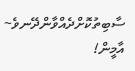ސާބިތުކޮށްދެއްވާންދޭނވެ~
އާމީން!